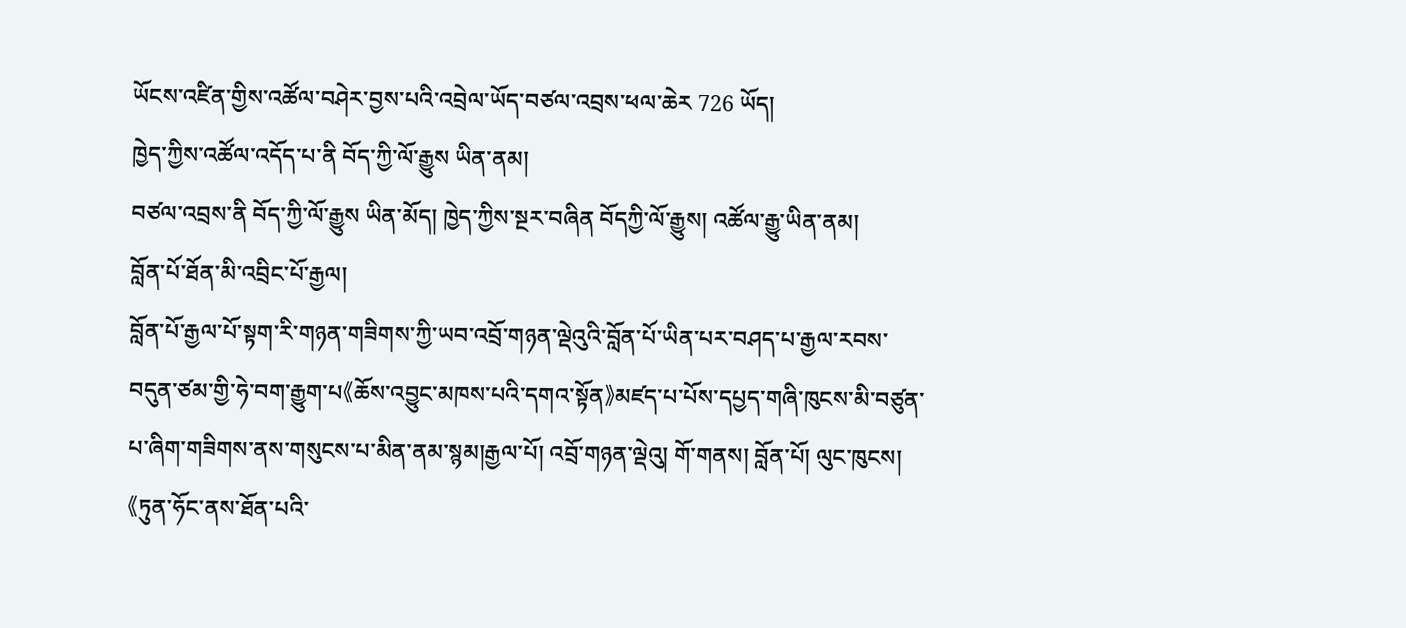ཡོངས་འཛིན་གྱིས་འཚོལ་བཤེར་བྱས་པའི་འབྲེལ་ཡོད་བཙལ་འབྲས་ཕལ་ཆེར 726 ཡོད།
ཁྱེད་ཀྱིས་འཚོལ་འདོད་པ་ནི བོད་ཀྱི་ལོ་རྒྱུས ཡིན་ནམ།
བཙལ་འབྲས་ནི བོད་ཀྱི་ལོ་རྒྱུས ཡིན་མོད། ཁྱེད་ཀྱིས་སྔར་བཞིན བོདཀྱི་ལོ་རྒྱུས། འཚོལ་རྒྱུ་ཡིན་ནམ།
བློན་པོ་ཐོན་མི་འབྲིང་པོ་རྒྱལ།
བློན་པོ་རྒྱལ་པོ་སྟག་རི་གཉན་གཟིགས་ཀྱི་ཡབ་འབྲོ་གཉན་ལྡེའུའི་བློན་པོ་ཡིན་པར་བཤད་པ་རྒྱལ་རབས་བདུན་ཙམ་གྱི་ཧེ་བག་རྒྱུག་པ《ཆོས་འབྱུང་མཁས་པའི་དགའ་སྟོན》མཛད་པ་པོས་དཔྱད་གཞི་ཁུངས་མི་བཙུན་པ་ཞིག་གཟིགས་ནས་གསུངས་པ་མིན་ནམ་སྙམ།རྒྱལ་པོ། འབྲོ་གཉན་ལྡེའུ། གོ་གནས། བློན་པོ། ལུང་ཁུངས། 《ཏུན་ཧོང་ནས་ཐོན་པའི་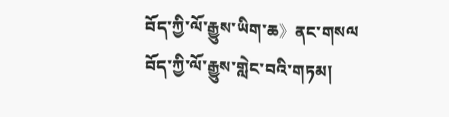བོད་ཀྱི་ལོ་རྒྱུས་ཡིག་ཆ》ནང་གསལ
བོད་ཀྱི་ལོ་རྒྱུས་གླེང་བའི་གཏམ།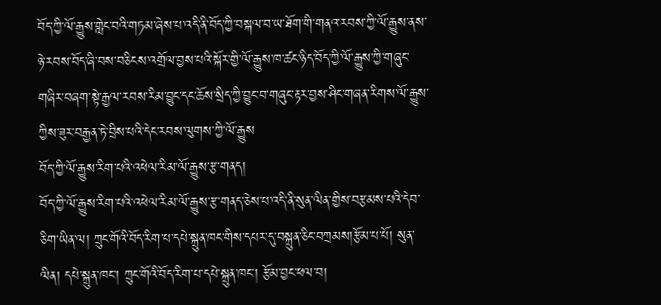བོད་ཀྱི་ལོ་རྒྱུས་གླེང་བའི་གཏམ་ཞེས་པ་འདི་ནི་བོད་ཀྱི་བསྐལ་བ་ཡ་ཐོག་གི་གནའ་རབས་ཀྱི་ལོ་རྒྱུས་ནས་ཉེ་རབས་བོད་ཞི་བས་བཅིངས་འགྲོལ་བྱས་པའི་སྐོར་གྱི་ལོ་རྒྱུས་ཁ་ཚང་ཉིད་བོད་ཀྱི་ལོ་རྒྱུས་ཀྱི་གཞུང་གཞིར་བཞག་སྟེ་རྒྱལ་རབས་རིམ་བྱུང་དང་ཆོས་སྲིད་ཀྱི་བྱུང་བ་གཞུང་རྟར་བྱས་ཤིང་གཞན་རིགས་ལོ་རྒྱུས་ཀྱིས་ཟུར་བརྒྱན་ཏེ་བྲིས་པའི་དེང་རབས་ལུགས་ཀྱི་ལོ་རྒྱུས
བོད་ཀྱི་ལོ་རྒྱུས་རིག་པའི་འཕེལ་རིམ་ལོ་རྒྱུས་རྩ་གནད།
བོད་ཀྱི་ལོ་རྒྱུས་རིག་པའི་འཕེལ་རིམ་ལོ་རྒྱུས་རྩ་གནད་ཅེས་པ་འདི་ནི་སུན་ལིན་གྱིས་བརྩམས་པའི་དེབ་ཅིག་ཡིན་ལ། ཀྲུང་གོའི་བོད་རིག་པ་དཔེ་སྐྲུན་ཁང་གིས་དཔར་དུ་བསྐྲུན་ཅིང་བཀྲམས།རྩོམ་པ་པོ། སུན་ལིན། དཔེ་སྐྲུན་ཁང་། ཀྲུང་གོའི་བོད་རིག་པ་དཔེ་སྐྲུན་ཁང་། རྩོམ་བྱང་ཕལ་བ།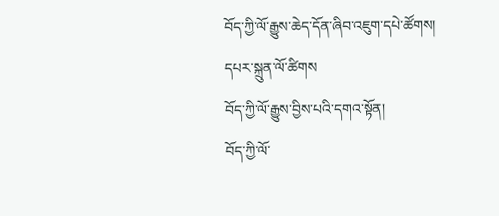བོད་ཀྱི་ལོ་རྒྱུས་ཆེད་དོན་ཞིབ་འཇུག་དཔེ་ཚོགས། དཔར་སྐྲུན་ལོ་ཚིགས
བོད་ཀྱི་ལོ་རྒྱུས་བྱིས་པའི་དགའ་སྟོན།
བོད་ཀྱི་ལོ་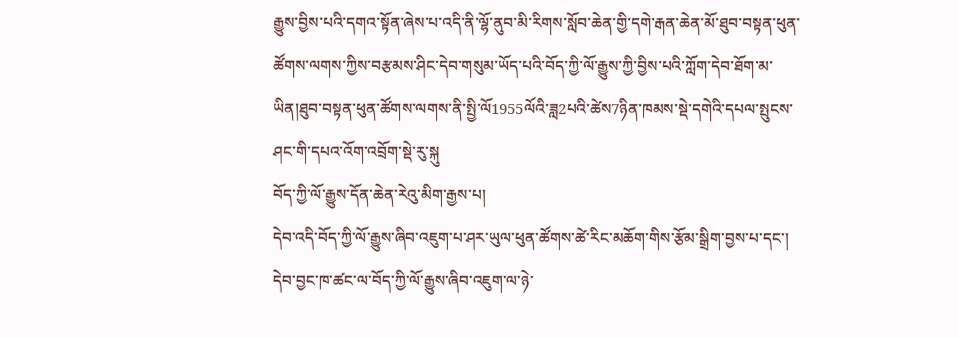རྒྱུས་བྱིས་པའི་དགའ་སྟོན་ཞེས་པ་འདི་ནི་ལྷོ་ནུབ་མི་རིགས་སློབ་ཆེན་གྱི་དགེ་རྒན་ཆེན་མོ་ཐུབ་བསྟན་ཕུན་ཚོགས་ལགས་ཀྱིས་བརྩམས་ཤིང་དེབ་གསུམ་ཡོད་པའི་བོད་ཀྱི་ལོ་རྒྱུས་ཀྱི་བྱིས་པའི་ཀློག་དེབ་ཐོག་མ་ཡིན།ཐུབ་བསྟན་ཕུན་ཚོགས་ལགས་ནི་སྤྱི་ལོ1955ལོའི་ཟླ2པའི་ཚེས7ཉིན་ཁམས་སྡེ་དགེའི་དཔལ་སྤུངས་ཤང་གི་དཔའ་འོག་འབྲོག་སྡེ་རུ་སྐུ
བོད་ཀྱི་ལོ་རྒྱུས་དོན་ཆེན་རེའུ་མིག་རྒྱས་པ།
དེབ་འདི་བོད་ཀྱི་ལོ་རྒྱུས་ཞིབ་འཇུག་པ་ཤར་ཡུལ་ཕུན་ཚོགས་ཚེ་རིང་མཆོག་གིས་རྩོམ་སྒྲིག་བྱས་པ་དང་། དེབ་བྱང་ཁ་ཚང་ལ་བོད་ཀྱི་ལོ་རྒྱུས་ཞིབ་འཇུག་ལ་ཉེ་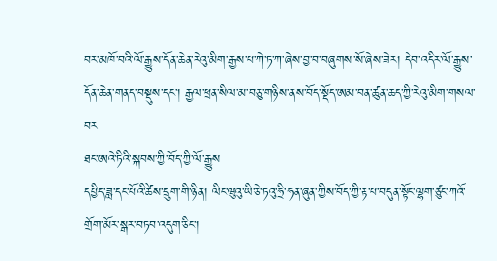བར་མཁོ་བའི་ལོ་རྒྱུས་དོན་ཆེན་རེའུ་མིག་རྒྱས་པ་ཀེ་ཏ་ཀ་ཞེས་བྱ་བ་བཞུགས་སོ་ཞེས་ཟེར། དེབ་འདིར་ལོ་རྒྱུས་དོན་ཆེན་གནད་བསྡུས་དང་། རྒྱལ་ཕྲན་སིལ་མ་བཅུ་གཉིས་ནས་བོད་སྡོད་ཨམ་བན་ཚུན་ཆད་ཀྱི་རེའུ་མིག་གསལ་བར
ཐང་ཨའེ་ཏིའི་སྐབས་ཀྱི་བོད་ཀྱི་ལོ་རྒྱུས
དཔྱིད་ཟླ་དང་པོའི་ཚེས་དྲུག་གི་ཉིན། ལིང་ཝུའུ་ཡི་ཅེ་ཏའུ་ཧྲི་ཧན་ཞུན་ཀྱིས་བོད་ཀྱི་རྟ་པ་བདུན་སྟོང་ལྷག་ཙུང་ཀའོ་གྲོག་མོར་སྒར་བཏབ་འདུག་ཅིང་།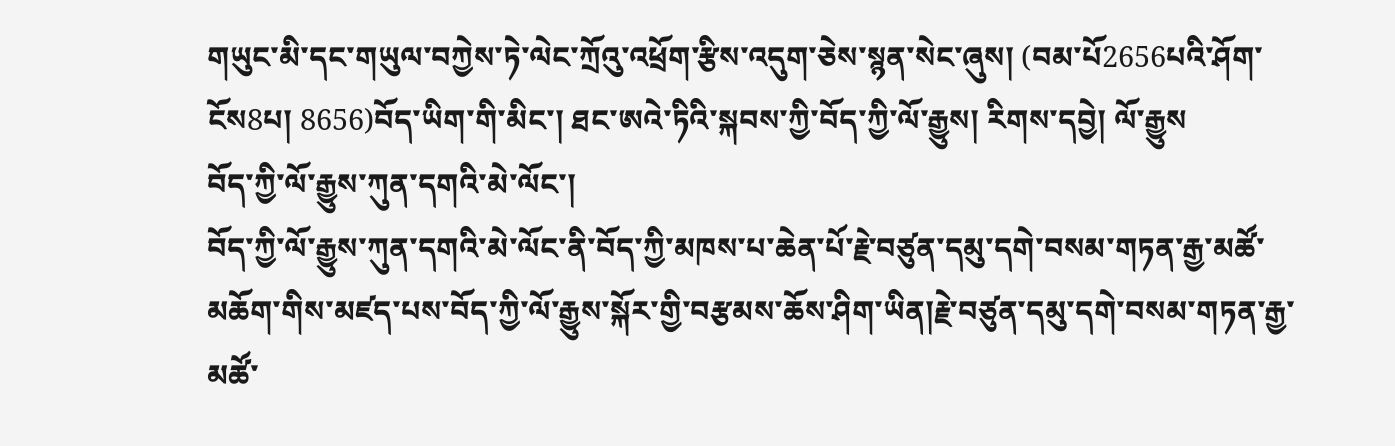གཡུང་མི་དང་གཡུལ་བཀྱེས་ཏེ་ལེང་ཀྲོའུ་འཕྲོག་རྩིས་འདུག་ཅེས་སྙན་སེང་ཞུས། (བམ་པོ2656པའི་ཤོག་ངོས8པ། 8656)བོད་ཡིག་གི་མིང་། ཐང་ཨའེ་ཏིའི་སྐབས་ཀྱི་བོད་ཀྱི་ལོ་རྒྱུས། རིགས་དབྱེ། ལོ་རྒྱུས
བོད་ཀྱི་ལོ་རྒྱུས་ཀུན་དགའི་མེ་ལོང་།
བོད་ཀྱི་ལོ་རྒྱུས་ཀུན་དགའི་མེ་ལོང་ནི་བོད་ཀྱི་མཁས་པ་ཆེན་པོ་རྗེ་བཙུན་དམུ་དགེ་བསམ་གཏན་རྒྱ་མཚོ་མཆོག་གིས་མཛད་པས་བོད་ཀྱི་ལོ་རྒྱུས་སྐོར་གྱི་བརྩམས་ཆོས་ཤིག་ཡིན།རྗེ་བཙུན་དམུ་དགེ་བསམ་གཏན་རྒྱ་མཚོ་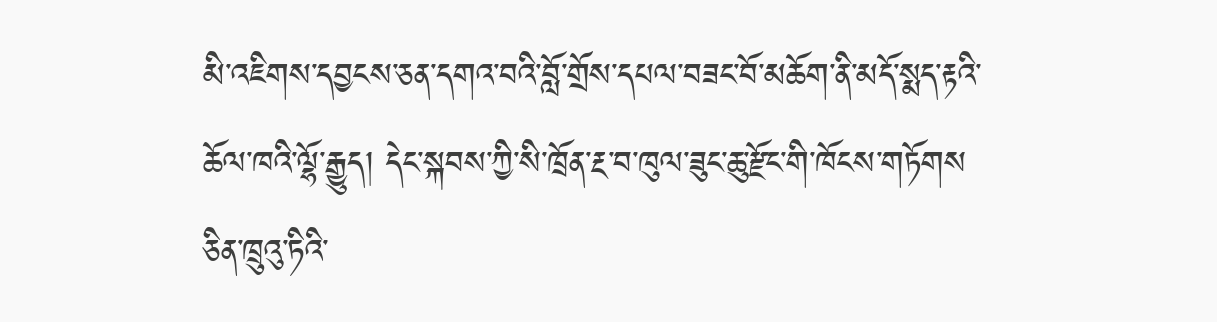མི་འཇིགས་དབྱངས་ཅན་དགའ་བའི་བློ་གྲོས་དཔལ་བཟང་བོ་མཆོག་ནི་མདོ་སྨད་རྟའི་ཆོལ་ཁའི་ལྷོ་རྒྱུད། དེང་སྐབས་ཀྱི་སི་ཁྲོན་རྔ་བ་ཁུལ་ཟུང་ཆུ་རྫོང་གི་ཁོངས་གཏོགས
ཅིན་ཁྲུའུ་ཏིའི་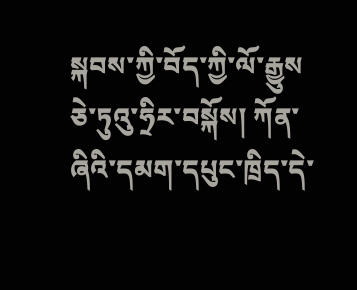སྐབས་ཀྱི་བོད་ཀྱི་ལོ་རྒྱུས
ཅེ་ཏུའུ་ཧྲིར་བསྐོས། ཀོན་ཞིའི་དམག་དཔུང་ཁྲིད་དེ་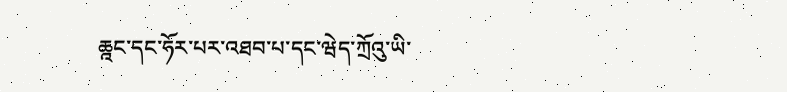ཆྰང་དང་ཧོར་པར་འཐབ་པ་དང་ཝེད་ཀྲོའུ་ཡི་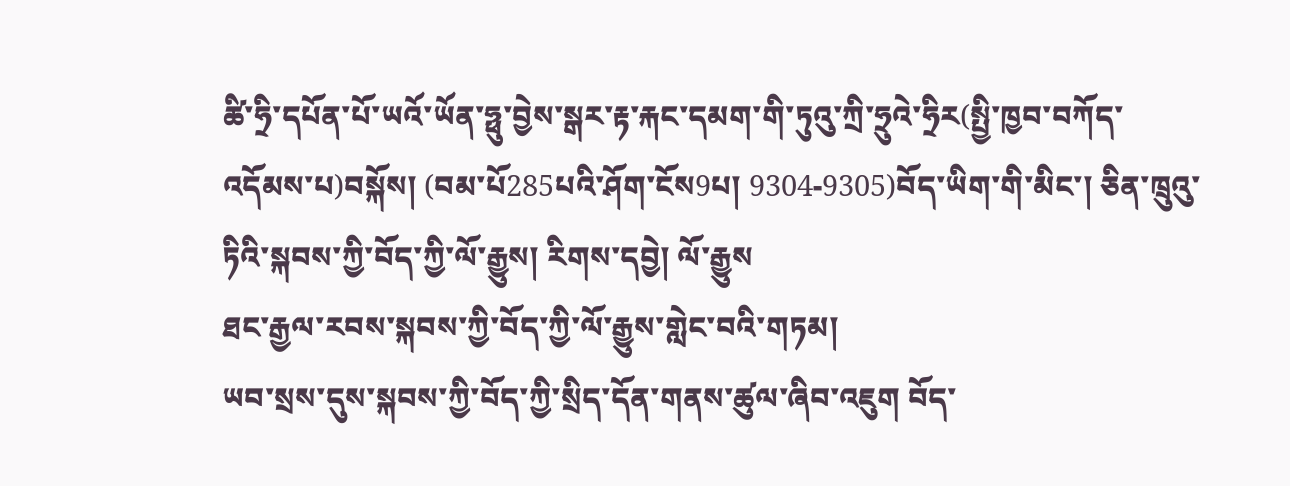ཚི་ཧྲི་དཔོན་པོ་ཡའོ་ཡོན་ཧྥུ་བྱེས་སྒར་རྟ་རྐང་དམག་གི་ཏུའུ་ཀྲི་ཧྲུའེ་ཧྲིར(སྤྱི་ཁྱབ་བཀོད་འདོམས་པ)བསྐོས། (བམ་པོ285པའི་ཤོག་ངོས9པ། 9304-9305)བོད་ཡིག་གི་མིང་། ཅིན་ཁྲུའུ་ཏིའི་སྐབས་ཀྱི་བོད་ཀྱི་ལོ་རྒྱུས། རིགས་དབྱེ། ལོ་རྒྱུས
ཐང་རྒྱལ་རབས་སྐབས་ཀྱི་བོད་ཀྱི་ལོ་རྒྱུས་གླེང་བའི་གཏམ།
ཡབ་སྲས་དུས་སྐབས་ཀྱི་བོད་ཀྱི་སྲིད་དོན་གནས་ཚུལ་ཞིབ་འཇུག བོད་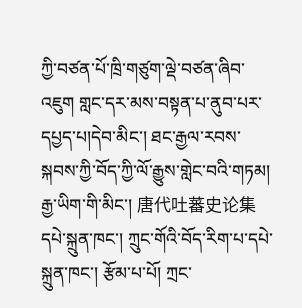ཀྱི་བཙན་པོ་ཁྲི་གཙུག་ལྡེ་བཙན་ཞིབ་འཇུག གླང་དར་མས་བསྟན་པ་ནུབ་པར་དཔྱད་པ།དེབ་མིང་། ཐང་རྒྱལ་རབས་སྐབས་ཀྱི་བོད་ཀྱི་ལོ་རྒྱུས་གླེང་བའི་གཏམ། རྒྱ་ཡིག་གི་མིང་། 唐代吐蕃史论集 དཔེ་སྐྲུན་ཁང་། ཀྲུང་གོའི་བོད་རིག་པ་དཔེ་སྐྲུན་ཁང་། རྩོམ་པ་པོ། ཀྲང་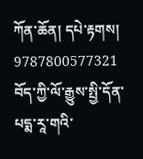ཀོན་ཆོན། དཔེ་རྟགས། 9787800577321
བོད་ཀྱི་ལོ་རྒྱུས་སྤྱི་དོན་པདྨ་རཱ་གའི་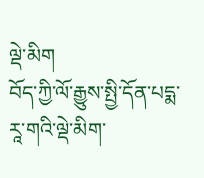ལྡེ་མིག
བོད་ཀྱི་ལོ་རྒྱུས་སྤྱི་དོན་པདྨ་རཱ་གའི་ལྡེ་མིག་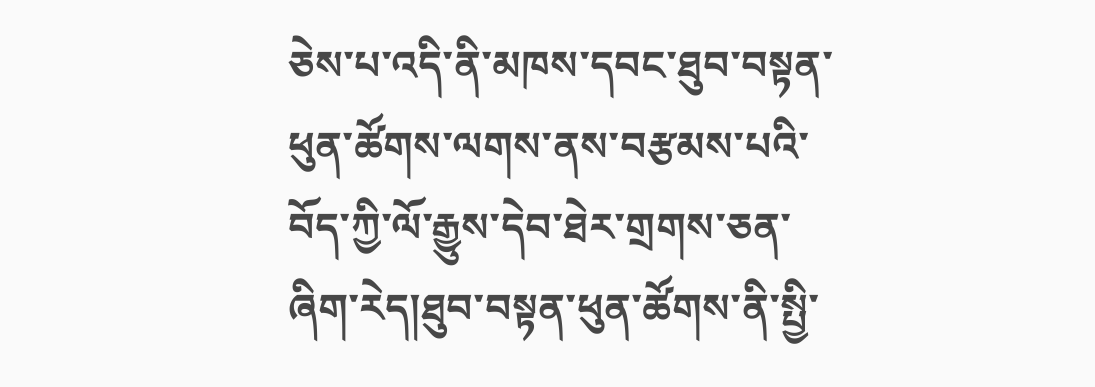ཅེས་པ་འདི་ནི་མཁས་དབང་ཐུབ་བསྟན་ཕུན་ཚོགས་ལགས་ནས་བརྩམས་པའི་བོད་ཀྱི་ལོ་རྒྱུས་དེབ་ཐེར་གྲགས་ཅན་ཞིག་རེད།ཐུབ་བསྟན་ཕུན་ཚོགས་ནི་སྤྱི་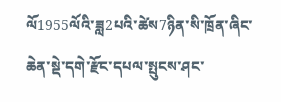ལོ1955ལོའི་ཟླ2པའི་ཚེས7ཉིན་སི་ཁྲོན་ཞིང་ཆེན་སྡེ་དགེ་རྫོང་དཔལ་སྤུངས་ཤང་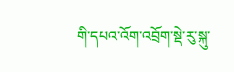གི་དཔའ་འོག་འབྲོག་སྡེ་རུ་སྐུ་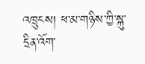འཁྲུངས། ཕ་མ་གཉིས་ཀྱི་སྐུ་དྲིན་འོག་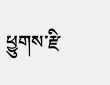ཕྱུགས་རྫི